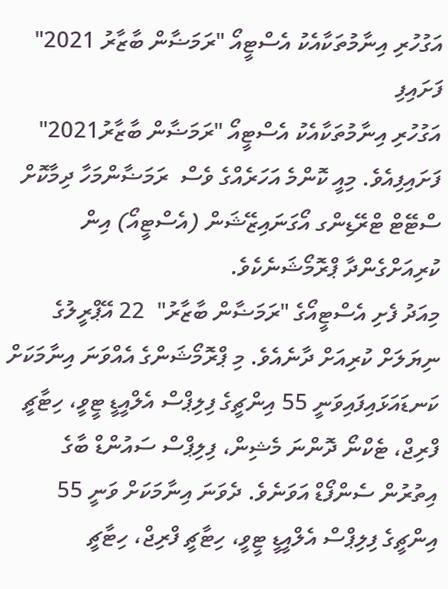އަގުހުރި އިނާމުތަކާއެކު އެސްޓީއޯ "ރަމަޟާން ބާޒާރު 2021" ފަށައިފި
އަގުހުރި އިނާމުތަކާއެކު އެސްޓީއޯ "ރަމަޟާން ބާޒާރު2021" ފަށައިފިއެވެ. މިއީ ކޮންމެ އަހަރެއްގެ ވެސް  ރަމަޟާންމަހާ ދިމާކޮށް ސްޓޭޓް ޓްރޭޑިންގ އޯގަނައިޒޭޝަން (އެސްޓީއޯ) އިން ކުރިއަށްގެންދާ ޕްރޮމޯޝަނެކެވެ.
މިއަދު ފެށި އެސްޓީއޯގެ "ރަމަޟާން ބާޒާރު"  22 އޭޕްރީލުގެ ނިޔަލަށް ކުރިއަށް ދާނެއެވެ. މި ޕްރޮމޯޝަންގެ އެއްވަނަ އިނާމަކަށް ކަނޑައަޅައިފައިވަނީ 55 އިންޗީގެ ފިލިޕްސް އެލްއީޑީ ޓީވީ، ހިޓާޗީ ފްރިޖް، ޓެކްނޯ ދޮންނަ މެޝިން، ފިލިޕްސް ސައުންޑް ބާގެ އިތުރުން ސެންފޯޑް އަވަނެވެ. ދެވަނަ އިނާމަކަށް ވަނީ 55 އިންޗީގެ ފިލިޕްސް އެލްއީޑީ ޓީވީ، ހިޓާޗީ ފްރިޖް، ހިޓާޗީ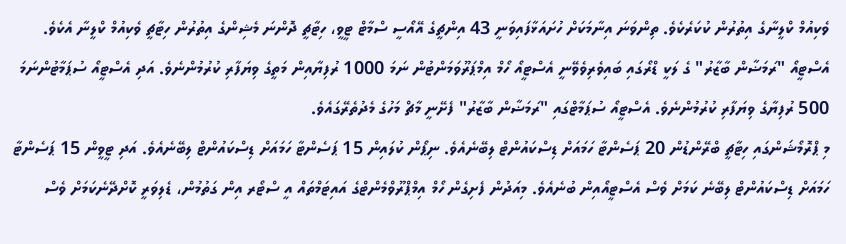ވެކިއުމް ކްލީނާގެ އިތުރުން ކުކަރެކެވެ. ތިންވަނަ އިނާމަކަށް ހުށައަޅާފައިވަނީ 43 އިންޗީގެ އޭއޯސީ ސްމާޓް ޓީވީ، ހިޓާޗީ ދޮންނަ މެޝިންގެ އިތުރުން ހިޓާޗީ ވެކިއުމް ކްލީނާ އެކެވެ.
އެސްޓީއޯ "ރަމަޟާން ބާޒާރު" ގެ ލަކީ ޑްރޯގައި ބައިވެރިވެވޭނީ އެސްޓީއޯ ހޯމް އިމްޕަރޫވަމަންޓުން ނަމަ 1000 ރުފިޔާއިން މަތީގެ ވިޔަފާރި ކުރުމުންނެވެ. އަދި އެސްޓީއޯ ސުޕަމާޓުންނަމަ 500 ރުފިޔާގެ ވިޔަފާރި ކުރުމުންނެވެ. އެސްޓީއޯ ސުޕަމާޓްގައި "ރަމަޟާން ބާޒާރު" ފެށޭނީ މާޗް މަހުގެ މެދުތެރޭގައެވެ.
މި ޕްރޮމޯޝަންގައި ހިޓާޗީ ބްރޭންޑުން 20 ޕަސެންޓާ ހަމައަށް ޑިސްކައުންޓް ލިބޭނެއެވެ. ނިޕޯން ކުލައިން 15 ޕަސެންޓާ ހަމައަށް ޑިސްކައުންޓް ލިބޭނެއެވެ. އަދި ޓީވީން 15 ޕަސެންޓާ ހަމައަށް ޑިސްކައުންޓް ލިބޭނެ ކަމަށް ވެސް އެސްޓީއޯއިން ބުނެއެވެ. މިއަދުން ފެށިގެން ހޯމް އިމްޕްރޫވްމެންޓްގެ އައިޓަމްތައް އީ ސްޓޯރ އިން ގަތުމުން، ޑެލިވަރީ ކޮށްދޭނެކަމަށް ވެސް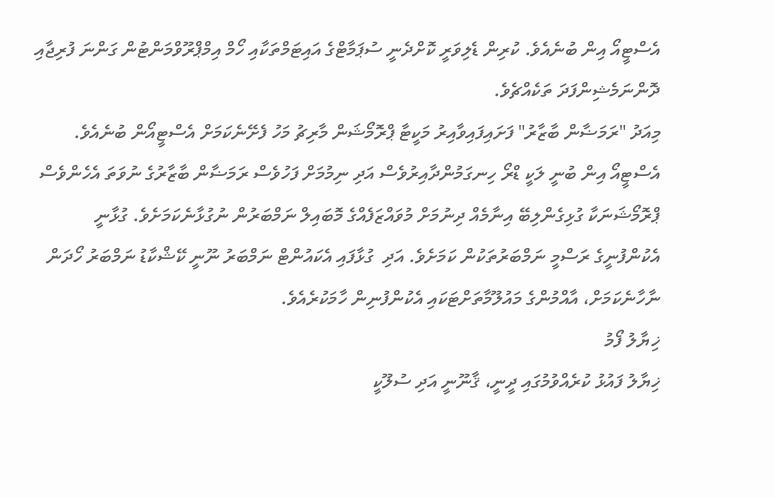އެސްޓީއޯ އިން ބުނެއެވެ. ކުރިން ޑެލިވަރީ ކޮށްދެނީ ސުޕަމާޓްގެ އައިޓަމްތަކާއި ހޯމް އިމްޕްރޫވްމަންޓުން ގަންނަ ފުރިޖާއި ދޮންނަމެޝިންފަދަ ތަކެއްޗެވެ.
މިއަދު "ރަމަޟާން ބާޒާރު" ފަށައިފައިވާއިރު މަކީޓާ ޕްރޮމޯޝަން މާރިޗު މަހު ފެށޭނެކަމަށް އެސްޓީއޯން ބުނެއެވެ.
އެސްޓީއޯ އިން ބުނީ ލަކީ ޑްރޯ ހިނގަމުންދާއިރުވެސް އަދި ނިމުމަށް ފަހުވެސް ރަމަޟާން ބާޒާރުގެ ނުވަތަ އެހެންވެސް ޕްރޮމޯޝަނަކާ ގުޅިގެންލިބޭ އިނާމެއް ދިނުމަށް މުވައްޒަފެއްގެ މޮބައިލް ނަމްބަރުން ނުގުޅާނެކަމަށެވެ. ގުޅާނީ އެކުންފުނީގެ ރަސްމީ ނަމްބަރުތަކުން ކަމަށެވެ. އަދި  ގުޅާފައި އެކައުންޓް ނަމްބަރު ނޫނީ ކޭޝްކާޑު ނަމްބަރު ހޯދަން ނާހާނެކަމަށް، އާއްމުންގެ މައުލޫމާތަށްޓަކައި އެކުންފުނިން ހާމަކުރެއެވެ.
ޚިޔާލު ފޯމު
ޚިޔާލު ފައުޅު ކުރެއްވުމުގައި ދީނީ، ޤާނޫނީ އަދި ސުލޫކީ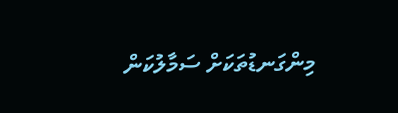މިންގަނޑުތަކަށް ސަމާލުކަން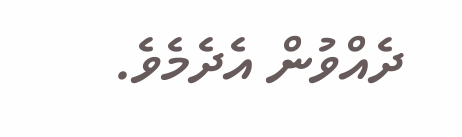ދެއްވުން އެދެމެވެ.